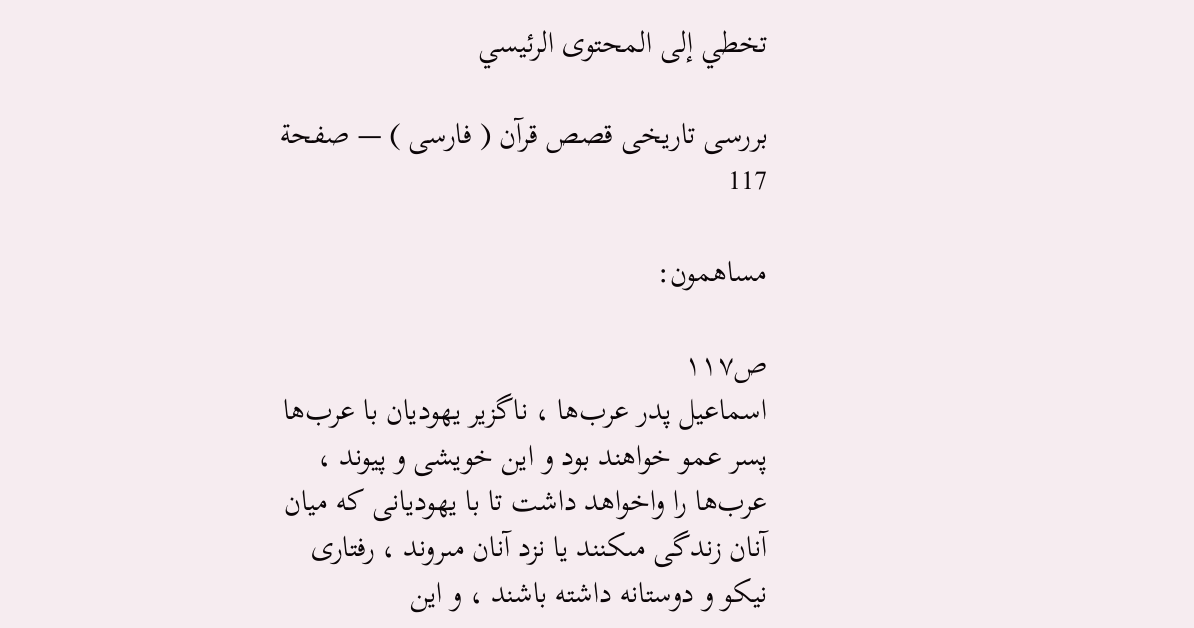تخطي إلى المحتوى الرئيسي

بررسى تاريخى قصص قرآن ( فارسى ) — صفحة 117

مساهمون:

ص١١٧
اسماعيل پدر عرب‌ها ، ناگزير يهوديان با عرب‌ها پسر عمو خواهند بود و اين خويشى و پيوند ، عرب‌ها را واخواهد داشت تا با يهوديانى كه ميان آنان زندگى مىكنند يا نزد آنان مىروند ، رفتارى نيكو و دوستانه داشته باشند ، و اين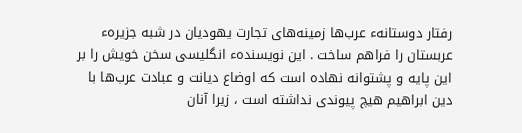رفتار دوستانهء عرب‌ها زمينه‌هاى تجارت يهوديان در شبه جزيرهء عربستان را فراهم ساخت . اين نويسندهء انگليسى سخن خويش را بر اين پايه و پشتوانه نهاده است كه اوضاع ديانت و عبادت عرب‌ها با دين ابراهيم هيچ پيوندى نداشته است ، زيرا آنان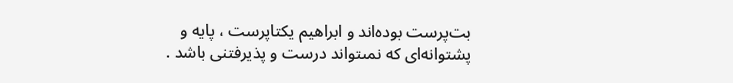بت‌پرست بوده‌اند و ابراهيم يكتاپرست ، پايه و پشتوانه‌اى كه نمىتواند درست و پذيرفتنى باشد .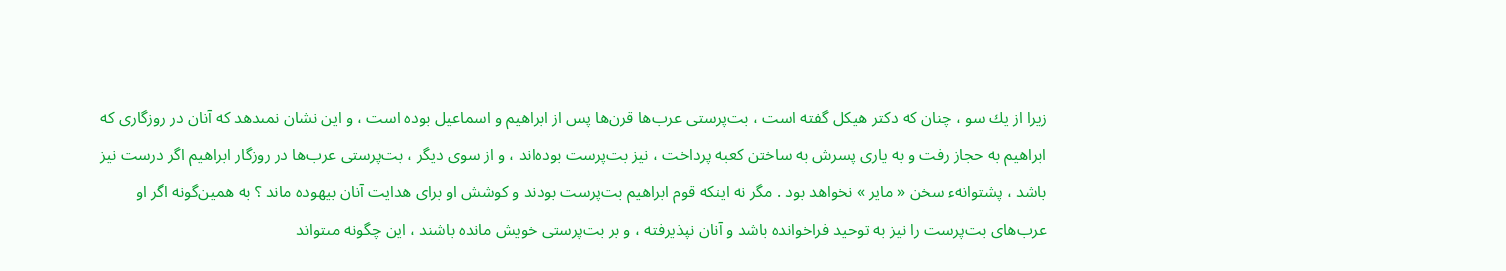زيرا از يك سو ، چنان كه دكتر هيكل گفته است ، بت‌پرستى عرب‌ها قرن‌ها پس از ابراهيم و اسماعيل بوده است ، و اين نشان نمىدهد كه آنان در روزگارى كه ابراهيم به حجاز رفت و به يارى پسرش به ساختن كعبه پرداخت ، نيز بت‌پرست بوده‌اند ، و از سوى ديگر ، بت‌پرستى عرب‌ها در روزگار ابراهيم اگر درست نيز باشد ، پشتوانهء سخن « ماير » نخواهد بود . مگر نه اينكه قوم ابراهيم بت‌پرست بودند و كوشش او براى هدايت آنان بيهوده ماند ؟ به همين‌گونه اگر او عرب‌هاى بت‌پرست را نيز به توحيد فراخوانده باشد و آنان نپذيرفته ، و بر بت‌پرستى خويش مانده باشند ، اين چگونه مىتواند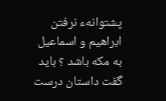پشتوانهء نرفتن ابراهيم و اسماعيل به مكه باشد ؟ بايد گفت داستان درست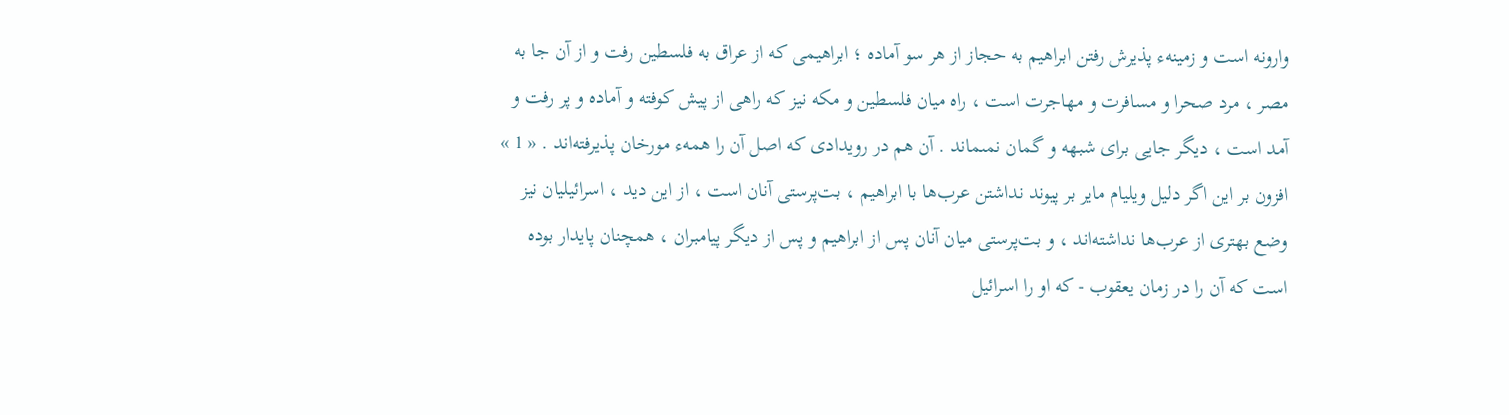وارونه است و زمينهء پذيرش رفتن ابراهيم به حجاز از هر سو آماده ؛ ابراهيمى كه از عراق به فلسطين رفت و از آن جا به مصر ، مرد صحرا و مسافرت و مهاجرت است ، راه ميان فلسطين و مكه نيز كه راهى از پيش كوفته و آماده و پر رفت و آمد است ، ديگر جايى براى شبهه و گمان نمىماند . آن هم در رويدادى كه اصل آن را همهء مورخان پذيرفته‌اند . « 1 » افزون بر اين اگر دليل ويليام ماير بر پيوند نداشتن عرب‌ها با ابراهيم ، بت‌پرستى آنان است ، از اين ديد ، اسرائيليان نيز وضع بهترى از عرب‌ها نداشته‌اند ، و بت‌پرستى ميان آنان پس از ابراهيم و پس از ديگر پيامبران ، همچنان پايدار بوده است كه آن را در زمان يعقوب - كه او را اسرائيل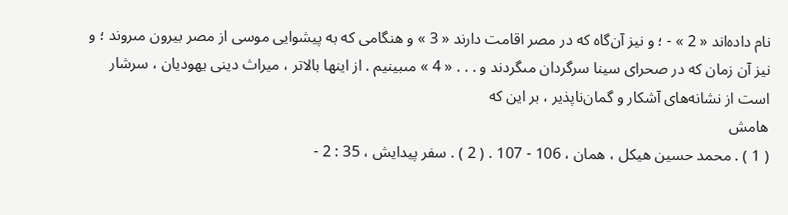نام داده‌اند « 2 » - ؛ و نيز آن‌گاه كه در مصر اقامت دارند « 3 » و هنگامى كه به پيشوايى موسى از مصر بيرون مىروند ؛ و نيز آن زمان كه در صحراى سينا سرگردان مىگردند و . . . « 4 » مىبينيم . از اينها بالاتر ، ميراث دينى يهوديان ، سرشار است از نشانه‌هاى آشكار و گمان‌ناپذير ، بر اين كه
هامش
( 1 ) . محمد حسين هيكل ، همان ، 106 - 107 . ( 2 ) . سفر پيدايش ، 35 : 2 -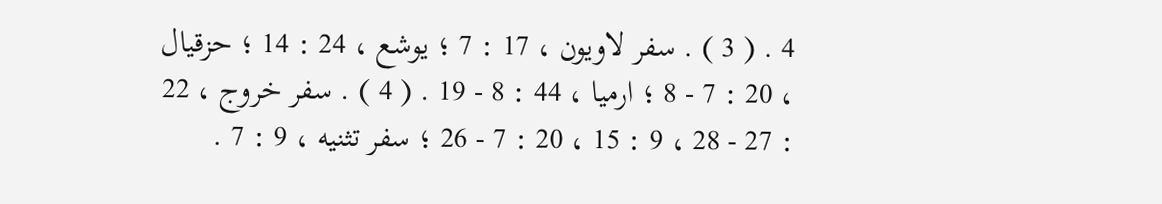4 . ( 3 ) . سفر لاويون ، 17 : 7 ؛ يوشع ، 24 : 14 ؛ حزقيال ، 20 : 7 - 8 ؛ ارميا ، 44 : 8 - 19 . ( 4 ) . سفر خروج ، 22 : 27 - 28 ، 9 : 15 ، 20 : 7 - 26 ؛ سفر تثنيه ، 9 : 7 .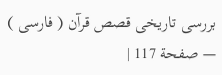بررسى تاريخى قصص قرآن ( فارسى ) — صفحة 117 |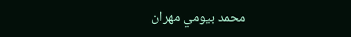محمد بيومي مهران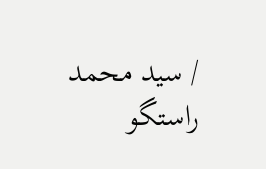/ سيد محمد راستگو